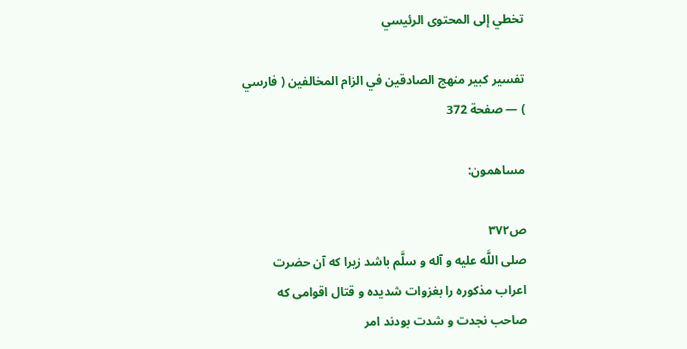تخطي إلى المحتوى الرئيسي

تفسير كبير منهج الصادقين في الزام المخالفين ( فارسي ) — صفحة 372

مساهمون:

ص٣٧٢
صلى اللَّه عليه و آله و سلَّم باشد زيرا كه آن حضرت اعراب مذكوره را بغزوات شديده و قتال اقوامى كه صاحب نجدت و شدت بودند امر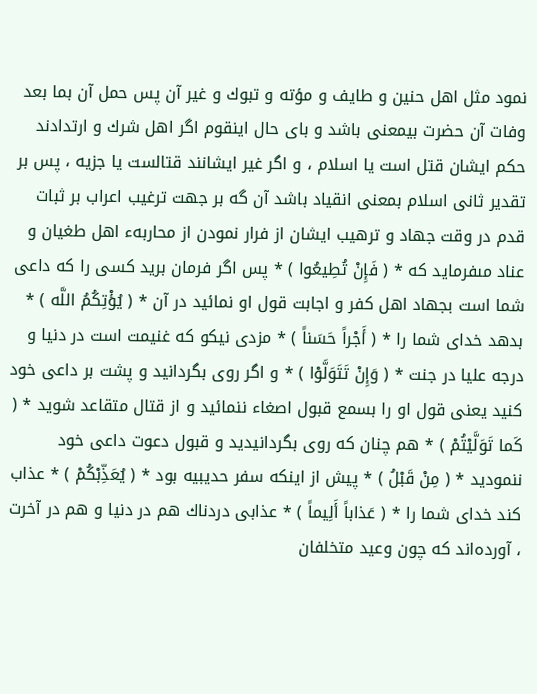نمود مثل اهل حنين و طايف و مؤته و تبوك و غير آن پس حمل آن بما بعد وفات آن حضرت بيمعنى باشد و باى حال اينقوم اگر اهل شرك و ارتدادند حكم ايشان قتل است يا اسلام ، و اگر غير ايشانند قتالست يا جزيه ، پس بر تقدير ثانى اسلام بمعنى انقياد باشد آن گه بر جهت ترغيب اعراب بر ثبات قدم در وقت جهاد و ترهيب ايشان از فرار نمودن از محاربهء اهل طغيان و عناد مىفرمايد كه * ( فَإِنْ تُطِيعُوا ) * پس اگر فرمان بريد كسى را كه داعى شما است بجهاد اهل كفر و اجابت قول او نمائيد در آن * ( يُؤْتِكُمُ اللَّه ) * بدهد خداى شما را * ( أَجْراً حَسَناً ) * مزدى نيكو كه غنيمت است در دنيا و درجه عليا در جنت * ( وَإِنْ تَتَوَلَّوْا ) * و اگر روى بگردانيد و پشت بر داعى خود كنيد يعنى قول او را بسمع قبول اصغاء ننمائيد و از قتال متقاعد شويد * ( كَما تَوَلَّيْتُمْ ) * هم چنان كه روى بگردانيديد و قبول دعوت داعى خود ننموديد * ( مِنْ قَبْلُ ) * پيش از اينكه سفر حديبيه بود * ( يُعَذِّبْكُمْ ) * عذاب كند خداى شما را * ( عَذاباً أَلِيماً ) * عذابى دردناك هم در دنيا و هم در آخرت ، آورده‌اند كه چون وعيد متخلفان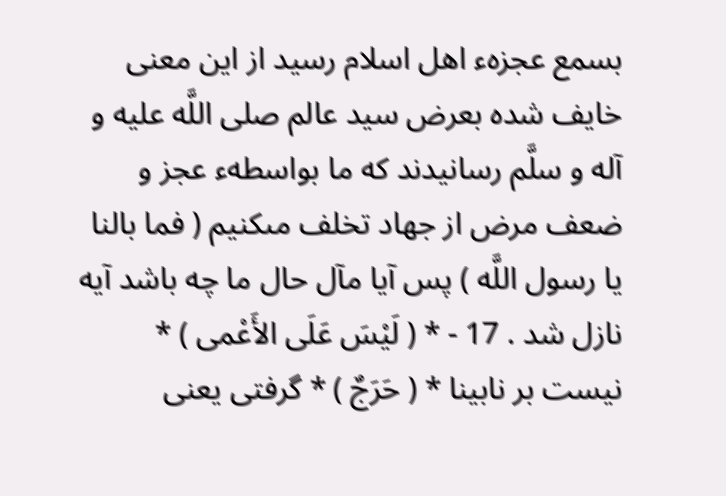بسمع عجزهء اهل اسلام رسيد از اين معنى خايف شده بعرض سيد عالم صلى اللَّه عليه و آله و سلَّم رسانيدند كه ما بواسطهء عجز و ضعف مرض از جهاد تخلف مىكنيم ( فما بالنا يا رسول اللَّه ) پس آيا مآل حال ما چه باشد آيه نازل شد . 17 - * ( لَيْسَ عَلَى الأَعْمى ) * نيست بر نابينا * ( حَرَجٌ ) * گرفتى يعنى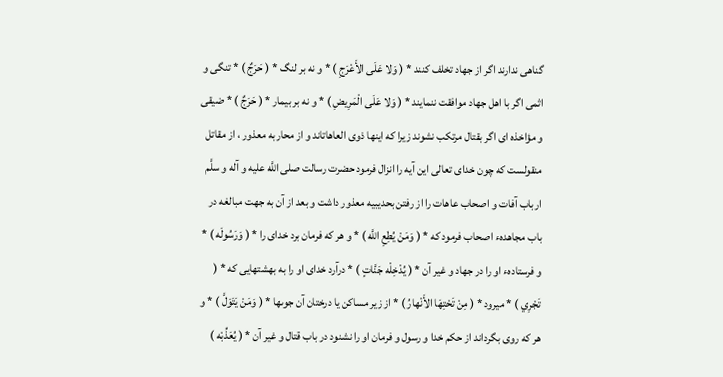گناهى ندارند اگر از جهاد تخلف كنند * ( وَلا عَلَى الأَعْرَجِ ) * و نه بر لنگ * ( حَرَجٌ ) * تنگى و اثمى اگر با اهل جهاد موافقت ننمايند * ( وَلا عَلَى الْمَرِيضِ ) * و نه بر بيمار * ( حَرَجٌ ) * ضيقى و مؤاخذه اى اگر بقتال مرتكب نشوند زيرا كه اينها ذوى العاهاتاند و از محاربه معذور ، از مقاتل منقولست كه چون خداى تعالى اين آيه را انزال فرمود حضرت رسالت صلى اللَّه عليه و آله و سلَّم ارباب آفات و اصحاب عاهات را از رفتن بحديبيه معذور داشت و بعد از آن به جهت مبالغه در باب مجاهدهء اصحاب فرمود كه * ( وَمَنْ يُطِعِ اللَّه ) * و هر كه فرمان برد خداى را * ( وَرَسُولَه ) * و فرستادهء او را در جهاد و غير آن * ( يُدْخِلْه جَنَّاتٍ ) * درآرد خداى او را به بهشتهايى كه * ( تَجْرِي ) * ميرود * ( مِنْ تَحْتِهَا الأَنْهارُ ) * از زير مساكن يا درختان آن جوىها * ( وَمَنْ يَتَوَلَّ ) * و هر كه روى بگرداند از حكم خدا و رسول و فرمان او را نشنود در باب قتال و غير آن * ( يُعَذِّبْه )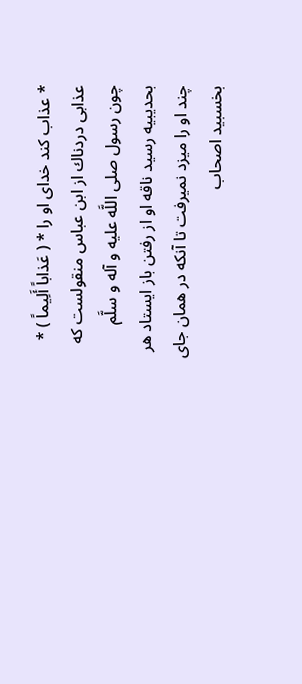* عذاب كند خداى او را * ( عَذاباً أَلِيماً ) * عذابى دردناك از ابن عباس منقولست كه چون رسول صلى اللَّه عليه و آله و سلَّم بحديبيه رسيد ناقه او از رفتن باز ايستاد هر چند او را ميزد نميرفت تا آنكه در همان جاى بخسبيد اصحاب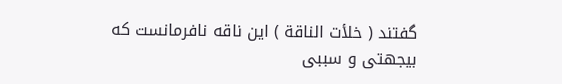گفتند ( خلأت الناقة ) اين ناقه نافرمانست كه بيجهتى و سببى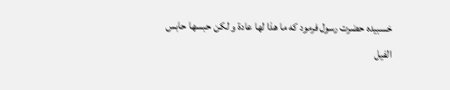خسبيده حضرت رسول فرمود كه ما هذا لها عادة و لكن حبسها حابس الفيل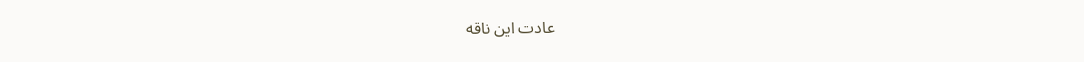عادت اين ناقه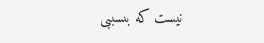نيست كه بىسببى